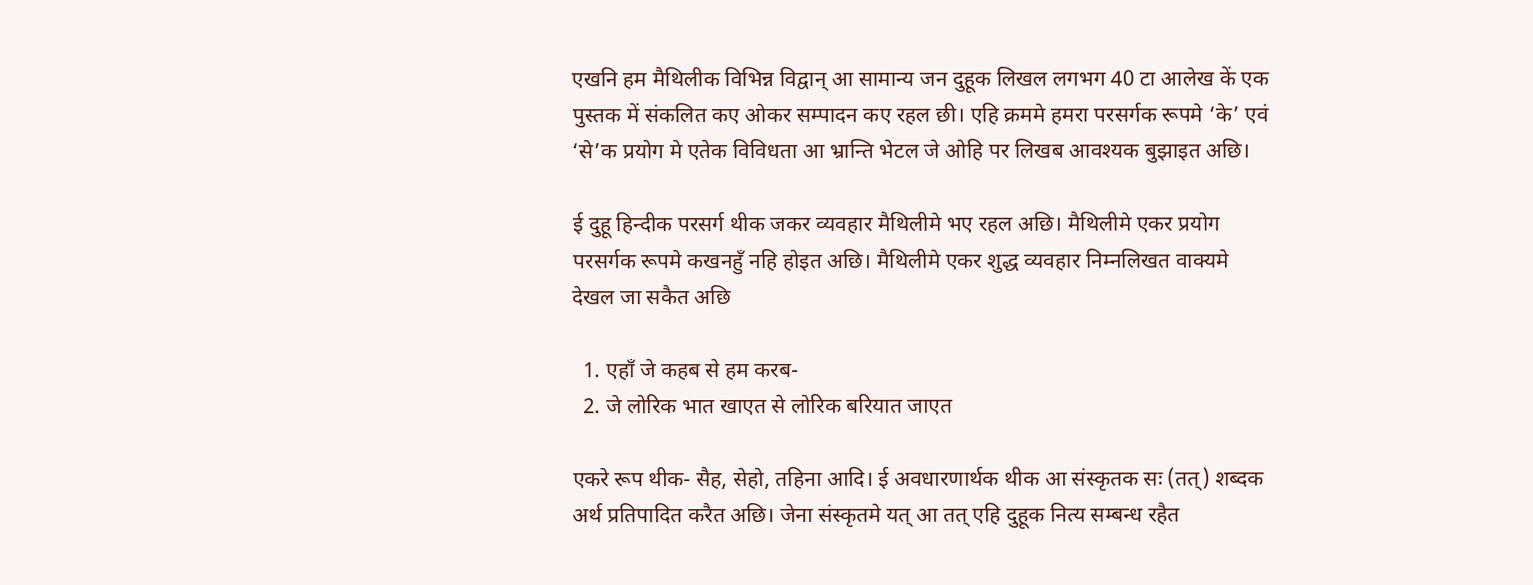एखनि हम मैथिलीक विभिन्न विद्वान् आ सामान्य जन दुहूक लिखल लगभग 40 टा आलेख कें एक पुस्तक में संकलित कए ओकर सम्पादन कए रहल छी। एहि क्रममे हमरा परसर्गक रूपमे ‘के’ एवं ‘से’क प्रयोग मे एतेक विविधता आ भ्रान्ति भेटल जे ओहि पर लिखब आवश्यक बुझाइत अछि।

ई दुहू हिन्दीक परसर्ग थीक जकर व्यवहार मैथिलीमे भए रहल अछि। मैथिलीमे एकर प्रयोग परसर्गक रूपमे कखनहुँ नहि होइत अछि। मैथिलीमे एकर शुद्ध व्यवहार निम्नलिखत वाक्यमे देखल जा सकैत अछि

  1. एहाँ जे कहब से हम करब-
  2. जे लोरिक भात खाएत से लोरिक बरियात जाएत

एकरे रूप थीक- सैह, सेहो, तहिना आदि। ई अवधारणार्थक थीक आ संस्कृतक सः (तत्) शब्दक अर्थ प्रतिपादित करैत अछि। जेना संस्कृतमे यत् आ तत् एहि दुहूक नित्य सम्बन्ध रहैत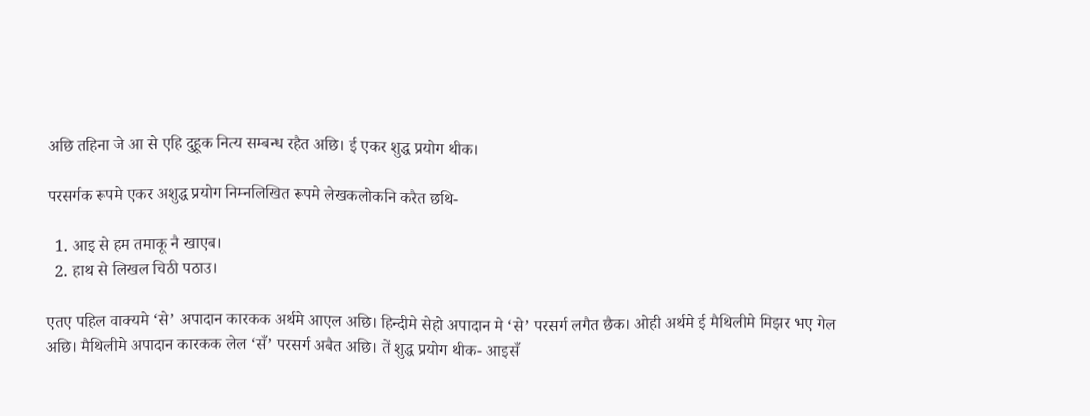अछि तहिना जे आ से एहि दुहूक नित्य सम्बन्ध रहैत अछि। ई एकर शुद्ध प्रयोग थीक।

परसर्गक रूपमे एकर अशुद्ध प्रयोग निम्नलिखित रूपमे लेखकलोकनि करैत छथि-

  1. आइ से हम तमाकू नै खाएब।
  2. हाथ से लिखल चिठी पठाउ।

एतए पहिल वाक्यमे ‘से’ अपादान कारकक अर्थमे आएल अछि। हिन्दीमे सेहो अपादान मे ‘से’ परसर्ग लगैत छैक। ओही अर्थमे ई मैथिलीमे मिझर भए गेल अछि। मैथिलीमे अपादान कारकक लेल ‘सँ’ परसर्ग अबैत अछि। तें शुद्ध प्रयोग थीक- आइसँ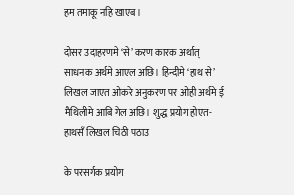हम तमाकू नहि खाएब।

दोसर उदाहरणमे ‘से’ करण कारक अर्थात् साधनक अर्थमे आएल अछि। हिन्दीमे ‘हाथ से’ लिखल जाएत ओकरे अनुकरण पर ओही अर्थमे ई मैथिलीमे आबि गेल अछि। शुद्ध प्रयोग होएत- हाथसँ लिखल चिठी पठाउ

के परसर्गक प्रयोग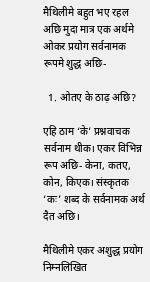मैथिलीमे बहुत भए रहल अछि मुदा मात्र एक अर्थमे ओकर प्रयोग सर्वनामक रूपमे शुद्ध अछि-

  1. ओतए के ठाढ़ अछि?

एहि ठाम ‘के’ प्रश्नवाचक सर्वनाम थीक। एकर विभिन्न रूप अछि- केना, कतए, कोन, किएक। संस्कृतक ‘कः’ शब्द के सर्वनामक अर्थ दैत अछि।

मैथिलीमे एकर अशुद्ध प्रयोग निम्नलिखित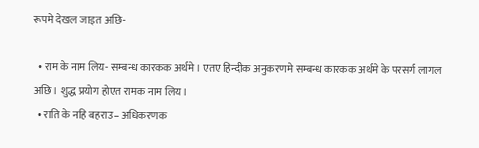रूपमे देखल जाइत अछि-

  • राम के नाम लिय- सम्बन्ध कारकक अर्थमे। एतए हिन्दीक अनुकरणमे सम्बन्ध कारकक अर्थमे के परसर्ग लागल अछि। शुद्ध प्रयोग होएत रामक नाम लिय।
  • राति के नहि बहराउ– अधिकरणक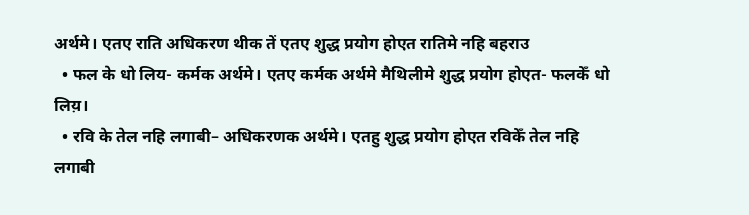अर्थमे। एतए राति अधिकरण थीक तें एतए शुद्ध प्रयोग होएत रातिमे नहि बहराउ
  • फल के धो लिय- कर्मक अर्थमे। एतए कर्मक अर्थमे मैथिलीमे शुद्ध प्रयोग होएत- फलकेँ धो लिय़।
  • रवि के तेल नहि लगाबी– अधिकरणक अर्थमे। एतहु शुद्ध प्रयोग होएत रविकेँ तेल नहि लगाबी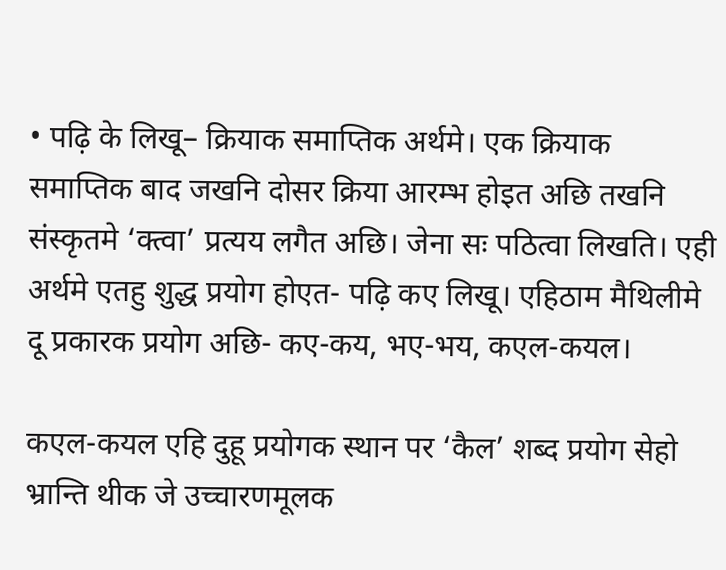• पढ़ि के लिखू– क्रियाक समाप्तिक अर्थमे। एक क्रियाक समाप्तिक बाद जखनि दोसर क्रिया आरम्भ होइत अछि तखनि संस्कृतमे ‘क्त्वा’ प्रत्यय लगैत अछि। जेना सः पठित्वा लिखति। एही अर्थमे एतहु शुद्ध प्रयोग होएत- पढ़ि कए लिखू। एहिठाम मैथिलीमे दू प्रकारक प्रयोग अछि- कए-कय, भए-भय, कएल-कयल।

कएल-कयल एहि दुहू प्रयोगक स्थान पर ‘कैल’ शब्द प्रयोग सेहो भ्रान्ति थीक जे उच्चारणमूलक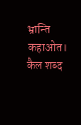भ्रान्ति कहाओत। कैल शब्द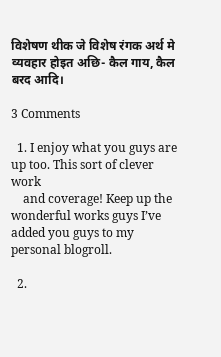विशेषण थीक जे विशेष रंगक अर्थ मे व्यवहार होइत अछि- कैल गाय, कैल बरद आदि।

3 Comments

  1. I enjoy what you guys are up too. This sort of clever work
    and coverage! Keep up the wonderful works guys I’ve added you guys to my personal blogroll.

  2.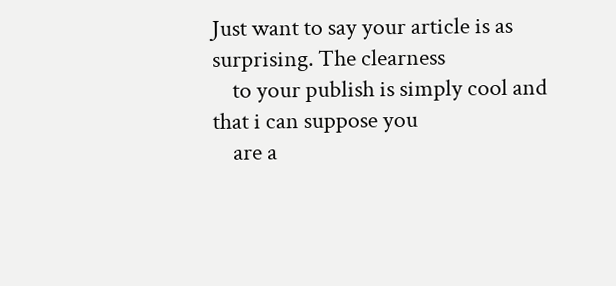Just want to say your article is as surprising. The clearness
    to your publish is simply cool and that i can suppose you
    are a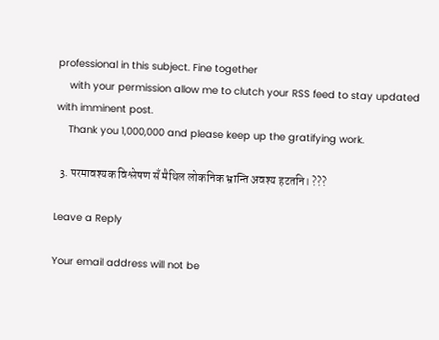professional in this subject. Fine together
    with your permission allow me to clutch your RSS feed to stay updated with imminent post.
    Thank you 1,000,000 and please keep up the gratifying work.

  3. परमावश्यक विश्लेषण सँ मैथिल लोकनिक भ्रान्ति अवश्य हटतनि। ???

Leave a Reply

Your email address will not be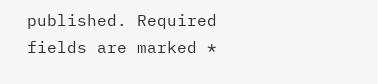published. Required fields are marked *